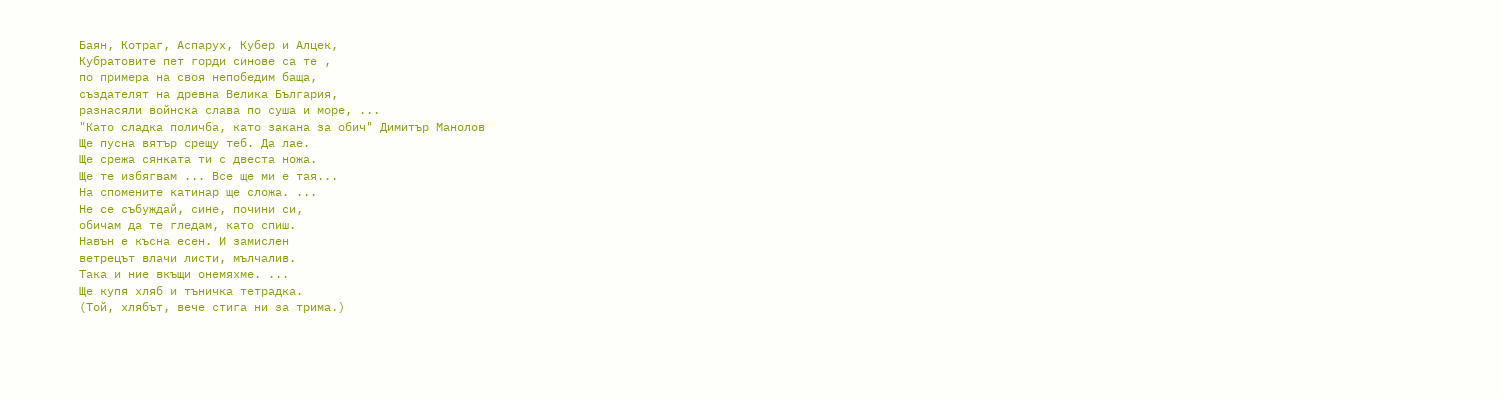Баян, Котраг, Аспарух, Кубер и Алцек,
Кубратовите пет горди синове са те ,
по примера на своя непобедим баща,
създателят на древна Велика България,
разнасяли войнска слава по суша и море, ...
"Като сладка поличба, като закана за обич" Димитър Манолов
Ще пусна вятър срещу теб. Да лае.
Ще срежа сянката ти с двеста ножа.
Ще те избягвам ... Все ще ми е тая...
На спомените катинар ще сложа. ...
Не се събуждай, сине, почини си,
обичам да те гледам, като спиш.
Навън е късна есен. И замислен
ветрецът влачи листи, мълчалив.
Така и ние вкъщи онемяхме. ...
Ще купя хляб и тъничка тетрадка.
(Той, хлябът, вече стига ни за трима.)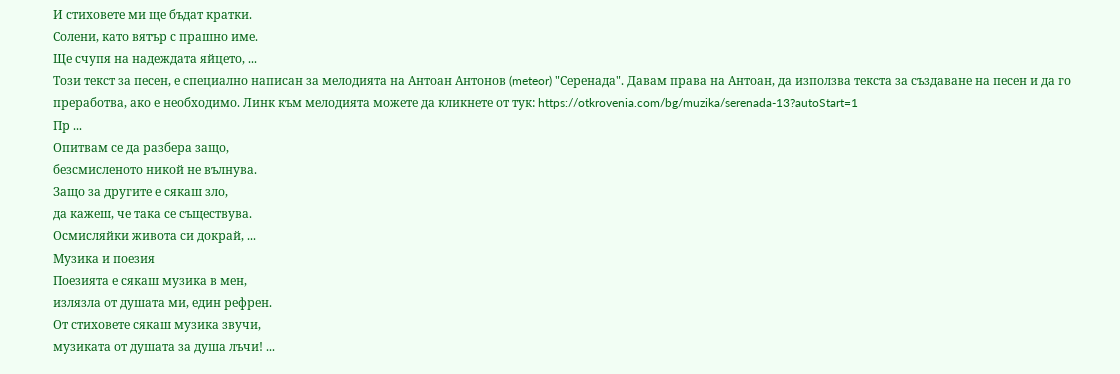И стиховете ми ще бъдат кратки.
Солени, като вятър с прашно име.
Ще счупя на надеждата яйцето, ...
Този текст за песен, е специално написан за мелодията на Антоан Антонов (meteor) "Серенада". Давам права на Антоан, да използва текста за създаване на песен и да го преработва, ако е необходимо. Линк към мелодията можете да кликнете от тук: https://otkrovenia.com/bg/muzika/serenada-13?autoStart=1
Пр ...
Опитвам се да разбера защо,
безсмисленото никой не вълнува.
Защо за другите е сякаш зло,
да кажеш, че така се съществува.
Осмисляйки живота си докрай, ...
Музика и поезия
Поезията е сякаш музика в мен,
излязла от душата ми, един рефрен.
От стиховете сякаш музика звучи,
музиката от душата за душа лъчи! ...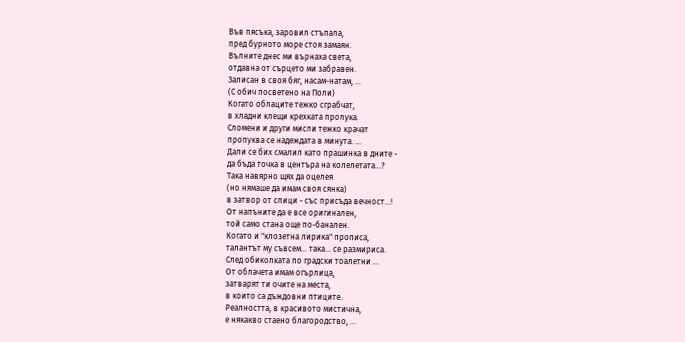Във пясъка, заровил стъпала,
пред бурното море стоя замаян.
Вълните днес ми върнаха света,
отдавна от сърцето ми забравен.
Залисан в своя бяг, насам-натам, ...
(С обич посветено на Поли)
Когато облаците тежко сграбчат,
в хладни клещи крехката пролука.
Сломени и други мисли тежко крачат
пропуква се надеждата в минута. ...
Дали се бих смалил като прашинка в дните -
да бъда точка в центъра на колелетата...?
Така навярно щях да оцелея
(но нямаше да имам своя сянка)
в затвор от спици - със присъда вечност...!
От напъните да е все оригинален,
той само стана още по-банален.
Когато и "клозетна лирика" прописа,
талантът му съвсем... така... се размириса.
След обиколката по градски тоалетни ...
От облачета имам огърлица,
затварят ти очите на места,
в които са дъждовни птиците.
Реалността, в красивото мистична,
е някакво стаено благородство, ...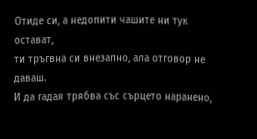Отиде си, а недопити чашите ни тук остават,
ти тръгвна си внезапно, ала отговор не даваш.
И да гадая трябва със сърцето наранено,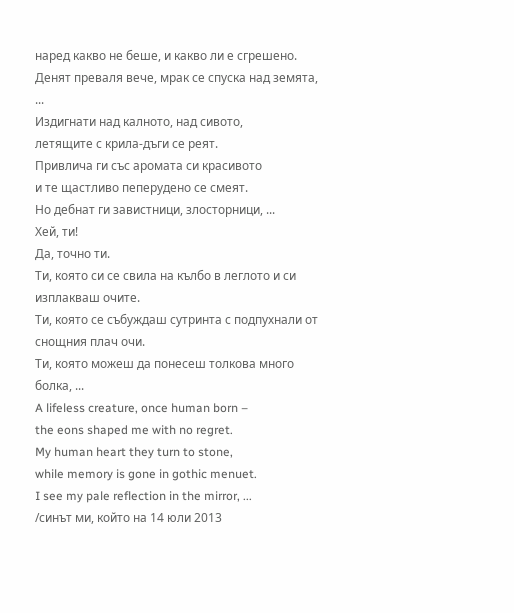наред какво не беше, и какво ли е сгрешено.
Денят преваля вече, мрак се спуска над земята, ...
Издигнати над калното, над сивото,
летящите с крила-дъги се реят.
Привлича ги със аромата си красивото
и те щастливо пеперудено се смеят.
Но дебнат ги завистници, злосторници, ...
Хей, ти!
Да, точно ти.
Ти, която си се свила на кълбо в леглото и си изплакваш очите.
Ти, която се събуждаш сутринта с подпухнали от снощния плач очи.
Ти, която можеш да понесеш толкова много болка, ...
A lifeless creature, once human born –
the eons shaped me with no regret.
My human heart they turn to stone,
while memory is gone in gothic menuet.
I see my pale reflection in the mirror, ...
/синът ми, който на 14 юли 2013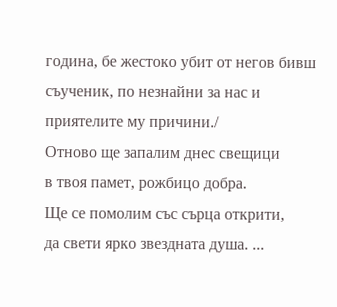година, бе жестоко убит от негов бивш съученик, по незнайни за нас и приятелите му причини./
Отново ще запалим днес свещици
в твоя памет, рожбицо добра.
Ще се помолим със сърца открити,
да свети ярко звездната душа. ...